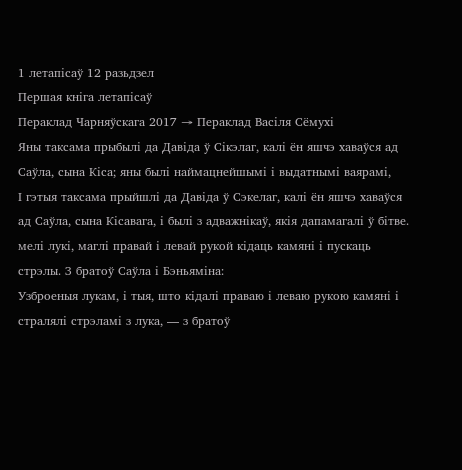1 летапісаў 12 разьдзел
Першая кніга летапісаў
Пераклад Чарняўскага 2017 → Пераклад Васіля Сёмухі
Яны таксама прыбылі да Давіда ў Сікэлаг, калі ён яшчэ хаваўся ад Саўла, сына Кіса; яны былі наймацнейшымі і выдатнымі ваярамі,
І гэтыя таксама прыйшлі да Давіда ў Сэкелаг, калі ён яшчэ хаваўся ад Саўла, сына Кісавага, і былі з адважнікаў, якія дапамагалі ў бітве.
мелі лукі, маглі правай і левай рукой кідаць камяні і пускаць стрэлы. З братоў Саўла і Бэньяміна:
Узброеныя лукам, і тыя, што кідалі праваю і леваю рукою камяні і стралялі стрэламі з лука, — з братоў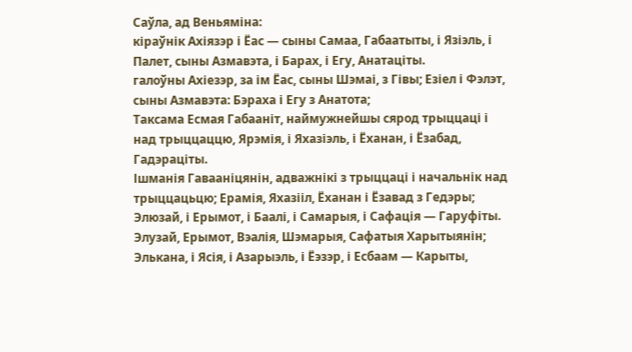Саўла, ад Веньяміна:
кіраўнік Ахіязэр і Ёас — сыны Самаа, Габаатыты, і Язіэль, і Палет, сыны Азмавэта, і Барах, і Егу, Анатаціты.
галоўны Ахіезэр, за ім Ёас, сыны Шэмаі, з Гівы; Езіел і Фэлэт, сыны Азмавэта: Бэраха і Егу з Анатота;
Таксама Есмая Габааніт, наймужнейшы сярод трыццаці і над трыццаццю, Ярэмія, і Яхазіэль, і Ёханан, і Ёзабад, Гадэраціты.
Ішманія Гавааніцянін, адважнікі з трыццаці і начальнік над трыццацьцю; Ерамія, Яхазііл, Ёханан і Ёзавад з Гедэры;
Элюзай, і Ерымот, і Баалі, і Самарыя, і Сафація — Гаруфіты.
Элузай, Ерымот, Вэалія, Шэмарыя, Сафатыя Харытыянін;
Элькана, і Ясія, і Азарыэль, і Ёэзэр, і Есбаам — Карыты,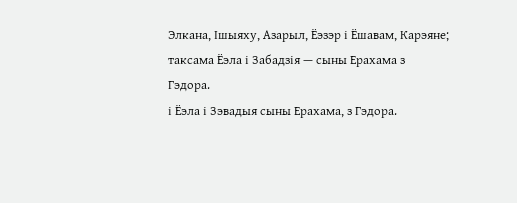Элкана, Ішыяху, Азарыл, Ёэзэр і Ёшавам, Карэяне;
таксама Ёэла і Забадзія — сыны Ерахама з Гэдора.
і Ёэла і Зэвадыя сыны Ерахама, з Гэдора.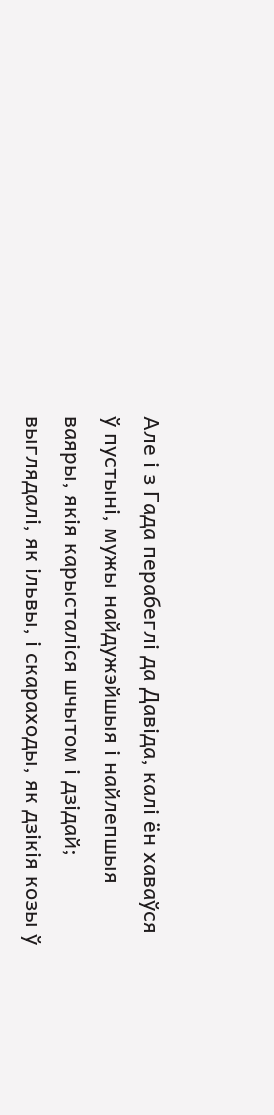Але і з Гада перабеглі да Давіда, калі ён хаваўся ў пустыні, мужы найдужэйшыя і найлепшыя ваяры, якія карысталіся шчытом і дзідай; выглядалі, як ільвы, і скараходы, як дзікія козы ў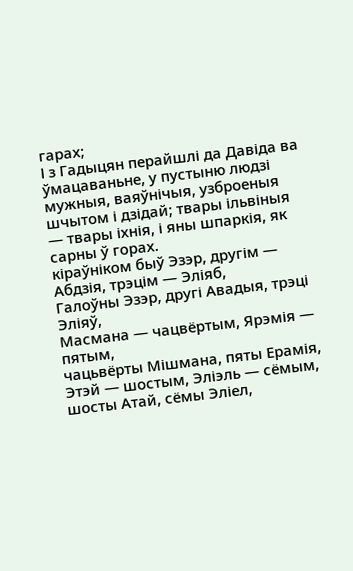гарах;
І з Гадыцян перайшлі да Давіда ва ўмацаваньне, у пустыню людзі мужныя, ваяўнічыя, узброеныя шчытом і дзідай; твары ільвіныя — твары іхнія, і яны шпаркія, як сарны ў горах.
кіраўніком быў Эзэр, другім — Абдзія, трэцім — Эліяб,
Галоўны Эзэр, другі Авадыя, трэці Эліяў,
Масмана — чацвёртым, Ярэмія — пятым,
чацьвёрты Мішмана, пяты Ерамія,
Этэй — шостым, Эліэль — сёмым,
шосты Атай, сёмы Эліел,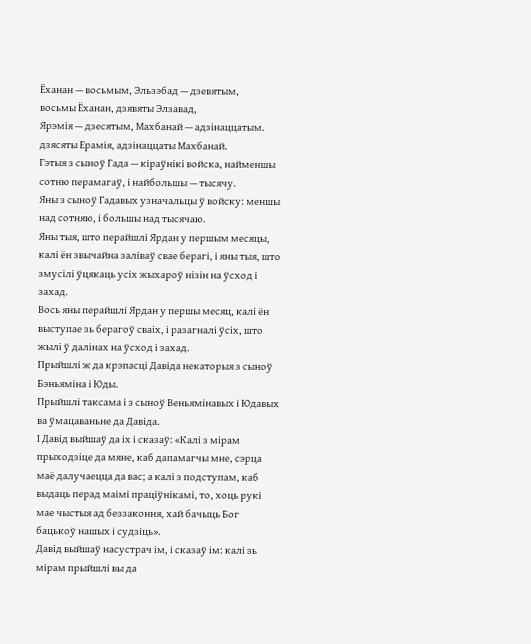Ёханан — восьмым, Эльзэбад — дзевятым,
восьмы Ёханан, дзявяты Элзавад,
Ярэмія — дзесятым, Махбанай — адзінаццатым.
дзясяты Ерамія, адзінаццаты Махбанай.
Гэтыя з сыноў Гада — кіраўнікі войска, найменшы сотню перамагаў, і найбольшы — тысячу.
Яны з сыноў Гадавых узначальцы ў войску: меншы над сотняю, і большы над тысячаю.
Яны тыя, што перайшлі Ярдан у першым месяцы, калі ён звычайна заліваў свае берагі, і яны тыя, што змусілі ўцякаць усіх жыхароў нізін на ўсход і захад.
Вось яны перайшлі Ярдан у першы месяц, калі ён выступае зь берагоў сваіх, і разагналі ўсіх, што жылі ў далінах на ўсход і захад.
Прыйшлі ж да крэпасці Давіда некаторыя з сыноў Бэньяміна і Юды.
Прыйшлі таксама і з сыноў Веньямінавых і Юдавых ва ўмацаваньне да Давіда.
І Давід выйшаў да іх і сказаў: «Калі з мірам прыходзіце да мяне, каб дапамагчы мне, сэрца маё далучаецца да вас; а калі з подступам, каб выдаць перад маімі праціўнікамі, то, хоць рукі мае чыстыя ад беззаконня, хай бачыць Бог бацькоў нашых і судзіць».
Давід выйшаў насустрач ім, і сказаў ім: калі зь мірам прыйшлі вы да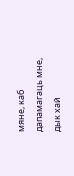мяне, каб дапамагаць мне, дык хай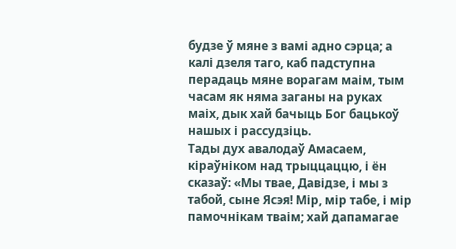будзе ў мяне з вамі адно сэрца; а калі дзеля таго, каб падступна перадаць мяне ворагам маім, тым часам як няма заганы на руках маіх, дык хай бачыць Бог бацькоў нашых і рассудзіць.
Тады дух авалодаў Амасаем, кіраўніком над трыццаццю, і ён сказаў: «Мы твае, Давідзе, і мы з табой, сыне Ясэя! Мір, мір табе, і мір памочнікам тваім; хай дапамагае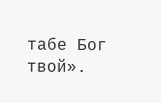табе Бог твой».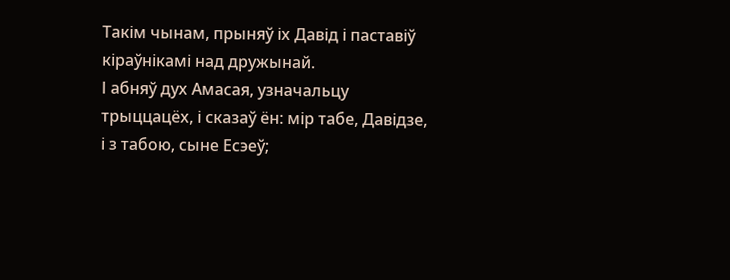Такім чынам, прыняў іх Давід і паставіў кіраўнікамі над дружынай.
І абняў дух Амасая, узначальцу трыццацёх, і сказаў ён: мір табе, Давідзе, і з табою, сыне Есэеў;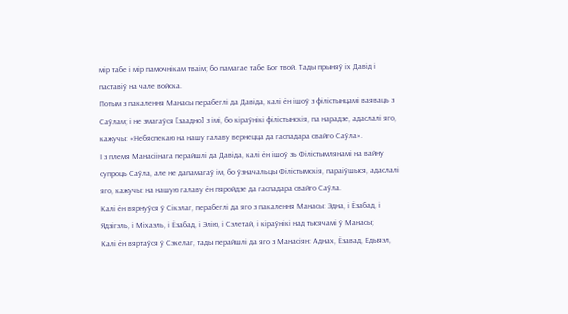мір табе і мір памочнікам тваім; бо памагае табе Бог твой. Тады прыняў іх Давід і паставіў на чале войска.
Потым з пакалення Манасы перабеглі да Давіда, калі ён ішоў з філістынцамі ваяваць з Саўлам; і не змагаўся [заадно] з імі, бо кіраўнікі філістынскія, па нарадзе, адаслалі яго, кажучы: «Небяспекаю на нашу галаву вернецца да гаспадара свайго Саўла».
І з племя Манасіінага перайшлі да Давіда, калі ён ішоў зь Філістымлянамі на вайну супроць Саўла, але не дапамагаў ім, бо ўзначальцы Філістымскія, параіўшыся, адаслалі яго, кажучы: на нашую галаву ён пяройдзе да гаспадара свайго Саўла.
Калі ён вярнуўся ў Сікэлаг, перабеглі да яго з пакалення Манасы: Эдна, і Ёзабад, і Ядзігэль, і Міхаэль, і Ёзабад, і Элію, і Сэлетай, і кіраўнікі над тысячамі ў Манасы;
Калі ён вяртаўся ў Сэкелаг, тады перайшлі да яго з Манасіян: Аднах, Ёзавад, Едыяэл,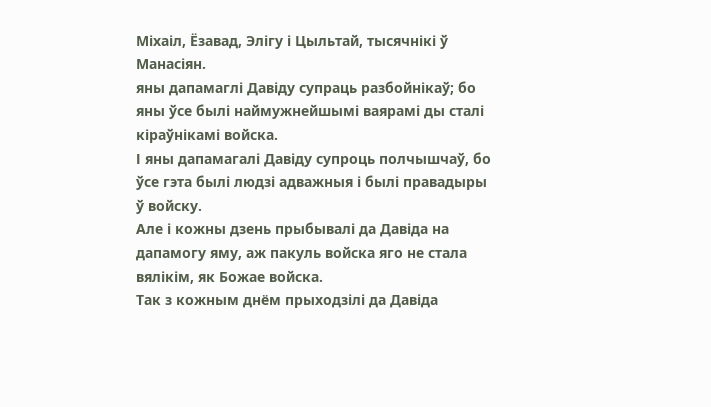Міхаіл, Ёзавад, Элігу і Цыльтай, тысячнікі ў Манасіян.
яны дапамаглі Давіду супраць разбойнікаў; бо яны ўсе былі наймужнейшымі ваярамі ды сталі кіраўнікамі войска.
І яны дапамагалі Давіду супроць полчышчаў, бо ўсе гэта былі людзі адважныя і былі правадыры ў войску.
Але і кожны дзень прыбывалі да Давіда на дапамогу яму, аж пакуль войска яго не стала вялікім, як Божае войска.
Так з кожным днём прыходзілі да Давіда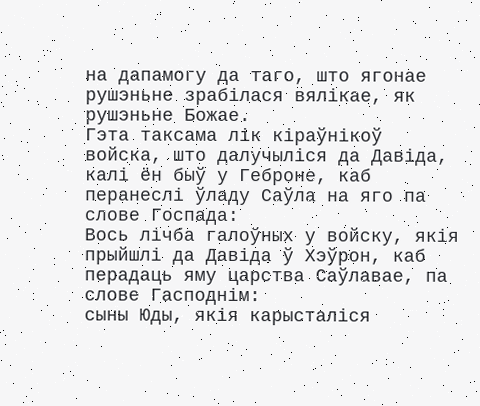на дапамогу да таго, што ягонае рушэньне зрабілася вялікае, як рушэньне Божае.
Гэта таксама лік кіраўнікоў войска, што далучыліся да Давіда, калі ён быў у Геброне, каб перанеслі ўладу Саўла на яго па слове Госпада:
Вось лічба галоўных у войску, якія прыйшлі да Давіда ў Хэўрон, каб перадаць яму царства Саўлавае, па слове Гасподнім:
сыны Юды, якія карысталіся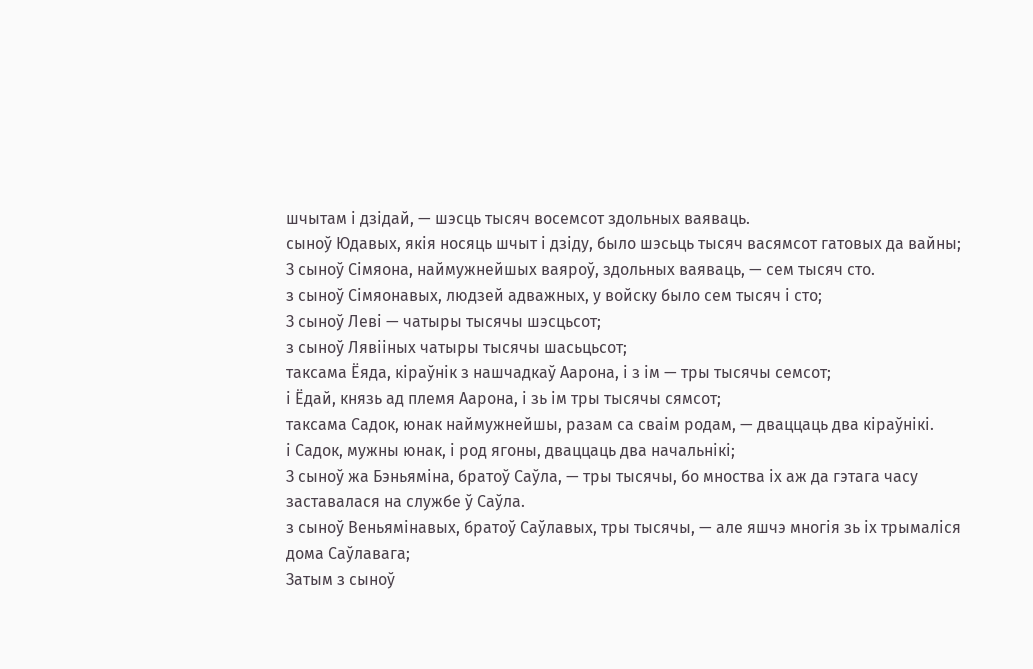шчытам і дзідай, — шэсць тысяч восемсот здольных ваяваць.
сыноў Юдавых, якія носяць шчыт і дзіду, было шэсьць тысяч васямсот гатовых да вайны;
З сыноў Сімяона, наймужнейшых ваяроў, здольных ваяваць, — сем тысяч сто.
з сыноў Сімяонавых, людзей адважных, у войску было сем тысяч і сто;
З сыноў Леві — чатыры тысячы шэсцьсот;
з сыноў Лявііных чатыры тысячы шасьцьсот;
таксама Ёяда, кіраўнік з нашчадкаў Аарона, і з ім — тры тысячы семсот;
і Ёдай, князь ад племя Аарона, і зь ім тры тысячы сямсот;
таксама Садок, юнак наймужнейшы, разам са сваім родам, — дваццаць два кіраўнікі.
і Садок, мужны юнак, і род ягоны, дваццаць два начальнікі;
З сыноў жа Бэньяміна, братоў Саўла, — тры тысячы, бо мноства іх аж да гэтага часу заставалася на службе ў Саўла.
з сыноў Веньямінавых, братоў Саўлавых, тры тысячы, — але яшчэ многія зь іх трымаліся дома Саўлавага;
Затым з сыноў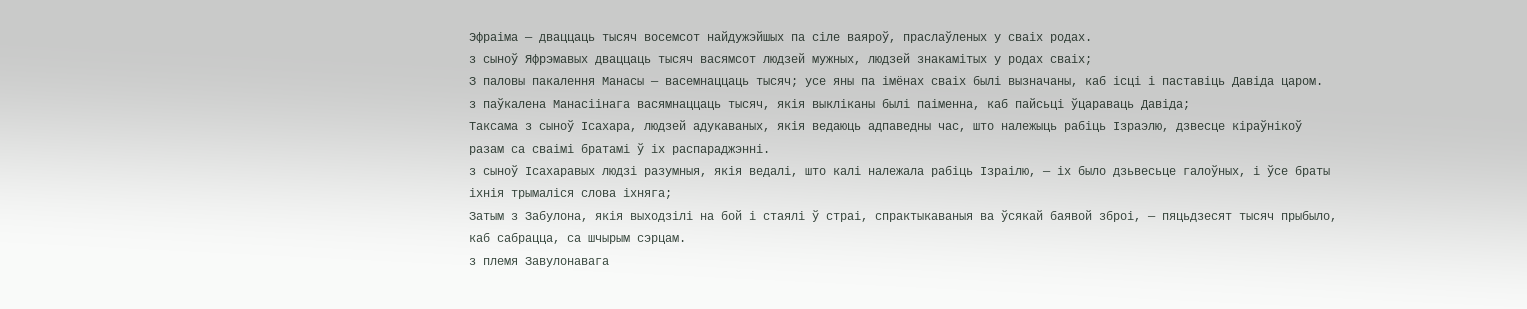Эфраіма — дваццаць тысяч восемсот найдужэйшых па сіле ваяроў, праслаўленых у сваіх родах.
з сыноў Яфрэмавых дваццаць тысяч васямсот людзей мужных, людзей знакамітых у родах сваіх;
З паловы пакалення Манасы — васемнаццаць тысяч; усе яны па імёнах сваіх былі вызначаны, каб ісці і паставіць Давіда царом.
з паўкалена Манасіінага васямнаццаць тысяч, якія выкліканы былі паіменна, каб пайсьці ўцараваць Давіда;
Таксама з сыноў Ісахара, людзей адукаваных, якія ведаюць адпаведны час, што належыць рабіць Ізраэлю, дзвесце кіраўнікоў разам са сваімі братамі ў іх распараджэнні.
з сыноў Ісахаравых людзі разумныя, якія ведалі, што калі належала рабіць Ізраілю, — іх было дзьвесьце галоўных, і ўсе браты іхнія трымаліся слова іхняга;
Затым з Забулона, якія выходзілі на бой і стаялі ў страі, спрактыкаваныя ва ўсякай баявой зброі, — пяцьдзесят тысяч прыбыло, каб сабрацца, са шчырым сэрцам.
з племя Завулонавага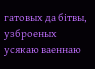гатовых да бітвы, узброеных усякаю ваеннаю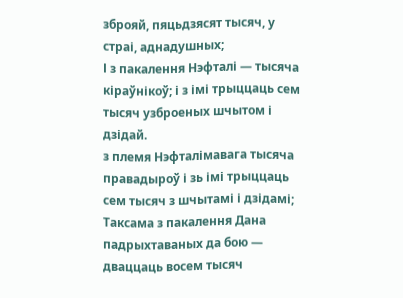зброяй, пяцьдзясят тысяч, у страі, аднадушных;
І з пакалення Нэфталі — тысяча кіраўнікоў; і з імі трыццаць сем тысяч узброеных шчытом і дзідай.
з племя Нэфталімавага тысяча правадыроў і зь імі трыццаць сем тысяч з шчытамі і дзідамі;
Таксама з пакалення Дана падрыхтаваных да бою — дваццаць восем тысяч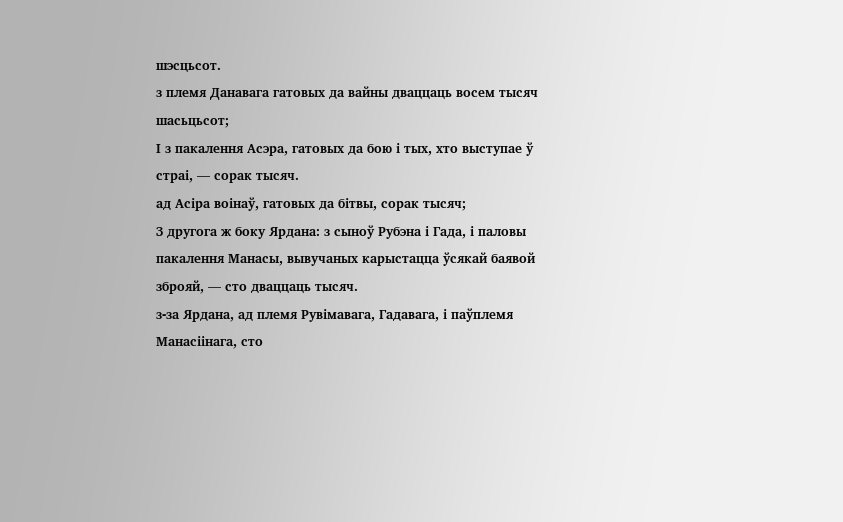шэсцьсот.
з племя Данавага гатовых да вайны дваццаць восем тысяч шасьцьсот;
І з пакалення Асэра, гатовых да бою і тых, хто выступае ў страі, — сорак тысяч.
ад Асіра воінаў, гатовых да бітвы, сорак тысяч;
З другога ж боку Ярдана: з сыноў Рубэна і Гада, і паловы пакалення Манасы, вывучаных карыстацца ўсякай баявой зброяй, — сто дваццаць тысяч.
з-за Ярдана, ад племя Рувімавага, Гадавага, і паўплемя Манасіінага, сто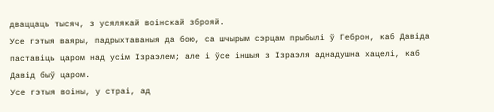дваццаць тысяч, з усялякай воінскай зброяй.
Усе гэтыя ваяры, падрыхтаваныя да бою, са шчырым сэрцам прыбылі ў Геброн, каб Давіда паставіць царом над усім Ізраэлем; але і ўсе іншыя з Ізраэля аднадушна хацелі, каб Давід быў царом.
Усе гэтыя воіны, у страі, ад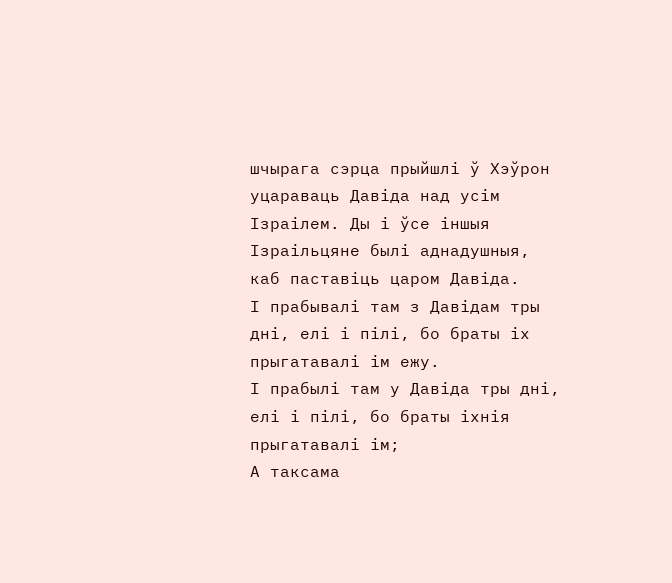шчырага сэрца прыйшлі ў Хэўрон уцараваць Давіда над усім Ізраілем. Ды і ўсе іншыя Ізраільцяне былі аднадушныя, каб паставіць царом Давіда.
І прабывалі там з Давідам тры дні, елі і пілі, бо браты іх прыгатавалі ім ежу.
І прабылі там у Давіда тры дні, елі і пілі, бо браты іхнія прыгатавалі ім;
А таксама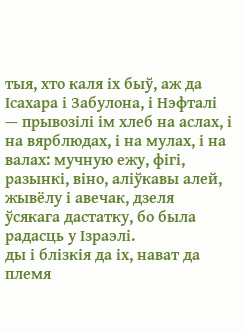тыя, хто каля іх быў, аж да Ісахара і Забулона, і Нэфталі — прывозілі ім хлеб на аслах, і на вярблюдах, і на мулах, і на валах: мучную ежу, фігі, разынкі, віно, аліўкавы алей, жывёлу і авечак, дзеля ўсякага дастатку, бо была радасць у Ізраэлі.
ды і блізкія да іх, нават да племя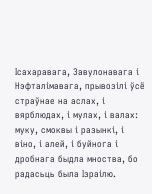Ісахаравага, Завулонавага і Нэфталімавага, прывозілі ўсё страўнае на аслах, і вярблюдах, і мулах, і валах: муку, смоквы і разынкі, і віно, і алей, і буйнога і дробнага быдла мноства, бо радасьць была Ізраілю.